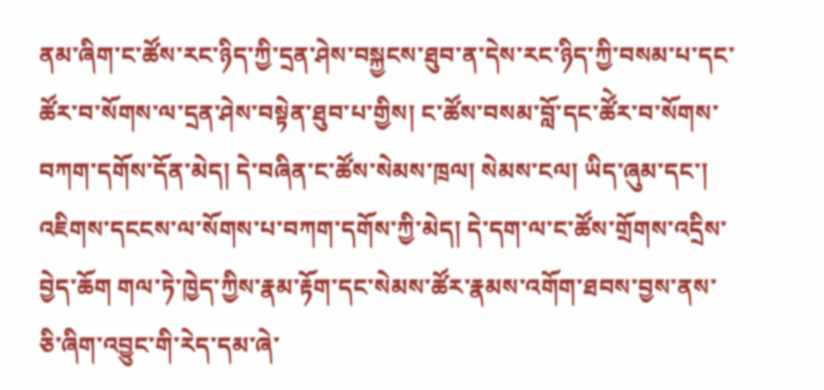ནམ་ཞིག་ང་ཚོས་རང་ཉིད་ཀྱི་དྲན་ཤེས་བསྐྱངས་ཐུབ་ན་དེས་རང་ཉིད་ཀྱི་བསམ་པ་དང་ཚོར་བ་སོགས་ལ་དྲན་ཤེས་བསྟེན་ཐུབ་པ་གྱིས། ང་ཚོས་བསམ་བློ་དང་ཚོེར་བ་སོགས་བཀག་དགོས་དོན་མེད། དེ་བཞིན་ང་ཚོས་སེམས་ཁྲལ། སེམས་ངལ། ཡིད་ཞུམ་དང་། འཇིགས་དངངས་ལ་སོགས་པ་བཀག་དགོས་ཀྱི་མེད། དེ་དག་ལ་ང་ཚོས་གྲོགས་འདྲིས་བྱེད་ཆོག གལ་ཏེ་ཁྱེད་ཀྱིས་རྣམ་རྟོག་དང་སེམས་ཚོར་རྣམས་འགོག་ཐབས་བྱས་ནས་ཅི་ཞིག་འབྱུང་གི་རེད་དམ་ཞེ་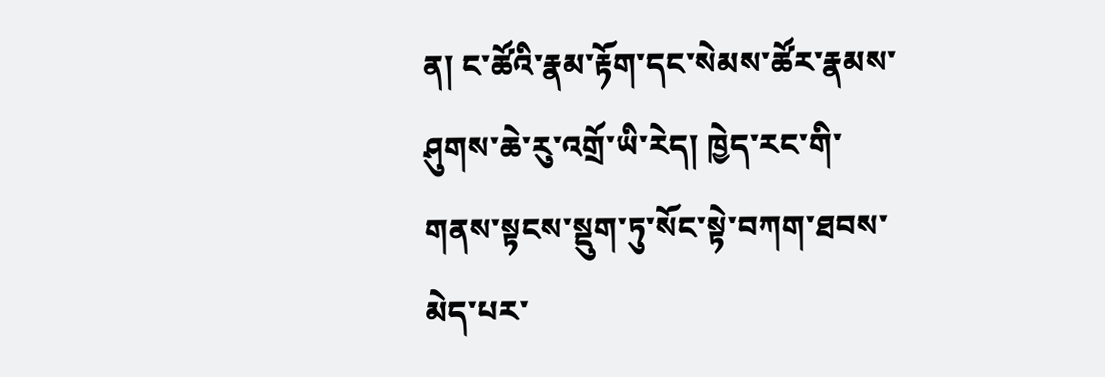ན། ང་ཚོའི་རྣམ་རྟོག་དང་སེམས་ཚོར་རྣམས་ཤུགས་ཆེ་རུ་འགྲོ་ཡི་རེད། ཁྱེད་རང་གི་གནས་སྟངས་སྡུག་ཏུ་སོང་སྟེ་བཀག་ཐབས་མེད་པར་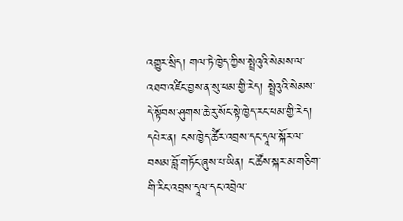འགྱུར་སྲིད། གལ་ཏེ་ཁྱེད་ཀྱིས་སྤྲེའུའི་སེམས་ལ་འཐབ་འཛིང་བྱས་ན་སུ་ཕམ་གྱི་རེད། སྤྲེའུའི་སེམས་དེ་སྟོབས་ཤུགས་ཆེ་རུ་སོང་སྟེ་ཁྱེད་རང་ཕམ་གྱི་རེད། དཔེར་ན། ངས་ཁྱེད་ཚོེར་འབྲས་དང་དཱལ་སྐོར་ལ་བསམ་བློ་གཏོང་ཞུས་པ་ཡིན། ང་ཚོས་སྐར་མ་གཅིག་གི་རིང་འབྲས་དཱལ་དང་འབྲེལ་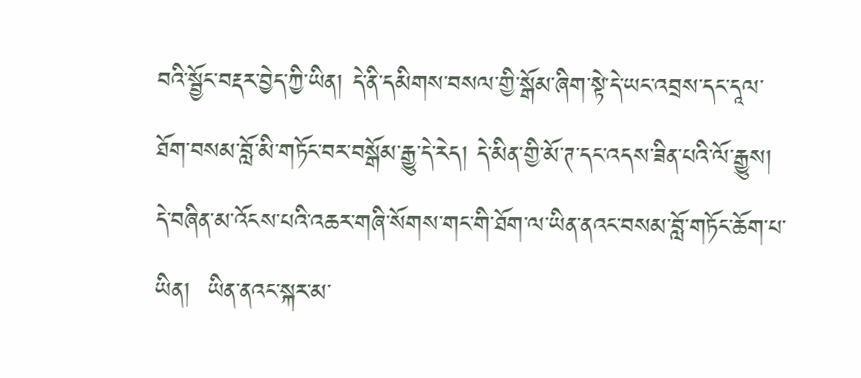བའི་སྦྱོང་བརྡར་བྱེད་ཀྱི་ཡིན། དེ་ནི་དམིགས་བསལ་གྱི་སྒོམ་ཞིག་སྟེ་དེ་ཡང་འབྲས་དང་དཱལ་ཐོག་བསམ་བློ་མི་གཏོང་བར་བསྒོམ་རྒྱུ་དེ་རེད། དེ་མིན་གྱི་མོ་ཊ་དང་འདས་ཟིན་པའི་ལོ་རྒྱུས། དེ་བཞིན་མ་འོངས་པའི་འཆར་གཞི་སོགས་གང་གི་ཐོག་ལ་ཡིན་ནའང་བསམ་བློ་གཏོང་ཆོག་པ་ཡིན།  ཡིན་ནའང་སྐར་མ་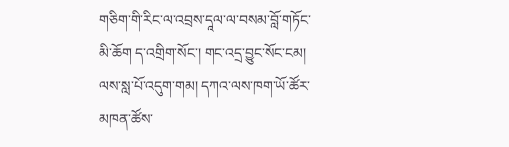གཅིག་གི་རིང་ལ་འབྲས་དཱལ་ལ་བསམ་བློ་གཏོང་མི་ཆོག ད་འགྲིག་སོང་། གང་འདྲ་བྱུང་སོང་ངམ། ལས་སླ་པོ་འདུག་གམ། དཀའ་ལས་ཁག་ཡོ་ཚོར་མཁན་ཚོས་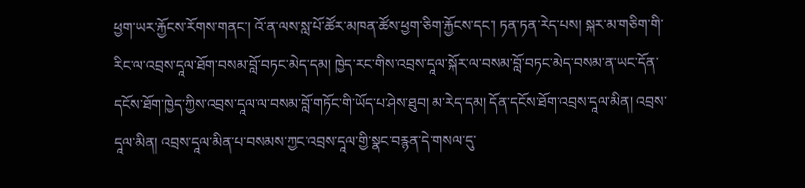ཕྱག་ཡར་རྐྱོངས་རོགས་གནང་། འོ་ན་ལས་སླ་པོ་ཚོར་མཁན་ཚོས་ཕྱག་ཅིག་རྐྱོངས་དང་། ཏན་ཏན་རེད་པས། སྐར་མ་གཅིག་གི་རིང་ལ་འབྲས་དཱལ་ཐོག་བསམ་བློ་བཏང་མེད་དམ། ཁྱེད་རང་གིས་འབྲས་དཱལ་སྐོར་ལ་བསམ་བློ་བཏང་མེད་བསམ་ན་ཡང་དོན་དངོས་ཐོག་ཁྱེད་ཀྱིས་འབྲས་དཱལ་ལ་བསམ་བློ་གཏོང་གི་ཡོད་པ་ཤེས་ཐུབ། མ་རེད་དམ། དོན་དངོས་ཐོག་འབྲས་དཱལ་མིན། འབྲས་དཱལ་མིན། འབྲས་དཱལ་མིན་པ་བསམས་ཀྱང་འབྲས་དཱལ་གྱི་སྣང་བརྙན་དེ་གསལ་དུ་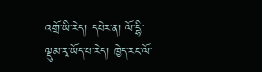འགྲོ་ཡི་རེད། དཔེར་ན། ལོ་དྷི་ལྡུམ་རྭ་ཡོད་པ་རེད། ཁྱེད་རང་ལོ་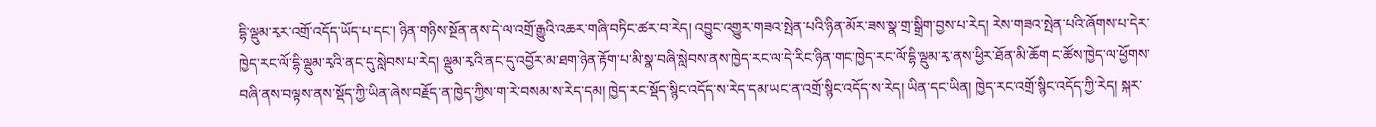དྷི་ལྡུམ་རྭར་འགྲོ་འདོད་ཡོད་པ་དང་། ཉིན་གཉིས་སྔོན་ནས་དེ་ལ་འགྲོ་རྒྱུའི་འཆར་གཞི་བཏིང་ཚར་བ་རེད། འབྱུང་འགྱུར་གཟའ་སྤེན་པའི་ཉིན་མོར་ཟས་སྣ་གྲ་སྒྲིག་བྱས་པ་རེད། རེས་གཟའ་སྤེན་པའི་ཞོགས་པ་དེར་ཁྱེད་རང་ལོ་དྷི་ལྡུམ་རྭའི་ནང་དུ་སླེབས་པ་རེད། ལྡུམ་རྭའི་ནང་དུ་འབྱོར་མ་ཐག་ཉེན་རྟོག་པ་མི་སྣ་བཞི་སླེབས་ནས་ཁྱེད་རང་ལ་དེ་རིང་ཉིན་གང་ཁྱེད་རང་ལོ་དྷི་ལྡུམ་རྭ་ནས་ཕྱིར་ཐོན་མི་ཆོག ང་ཚོས་ཁྱེད་ལ་ཕྱོགས་བཞི་ནས་བལྟས་ནས་སྡོད་ཀྱི་ཡིན་ཞེས་བརྗོད་ན་ཁྱེད་ཀྱིས་ག་རེ་བསམ་ས་རེད་དམ། ཁྱེད་རང་སྡོད་སྙིང་འདོད་ས་རེད་དམ་ཡང་ན་འགྲོ་སྙིང་འདོད་ས་རེད། ཡིན་དང་ཡིན། ཁྱེད་རང་འགྲོ་སྙིང་འདོད་ཀྱི་རེད། སྐར་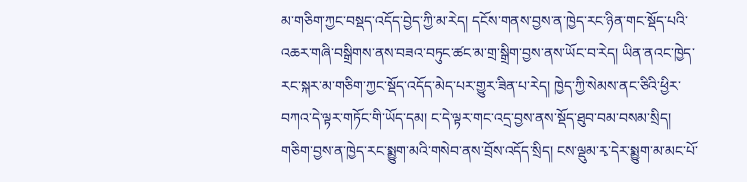མ་གཅིག་ཀྱང་བསྡད་འདོད་བྱེད་ཀྱི་མ་རེད། དངོས་གནས་བྱས་ན་ཁྱེད་རང་ཉིན་གང་སྡོད་པའི་འཆར་གཞི་བསྒྲིགས་ནས་བཟའ་བཏུང་ཚང་མ་གྲ་སྒྲིག་བྱས་ནས་ཡོང་བ་རེད། ཡིན་ནའང་ཁྱེད་རང་སྐར་མ་གཅིག་ཀྱང་སྡོད་འདོད་མེད་པར་གྱུར་ཟིན་པ་རེད། ཁྱེད་ཀྱི་སེམས་ནང་ཅིའི་ཕྱིར་བཀའ་དེ་ལྟར་གཏོང་གི་ཡོད་དམ། ང་དེ་ལྟར་གང་འདྲ་བྱས་ནས་སྡོད་ཐུབ་བམ་བསམ་སྲིད། གཅིག་བྱས་ན་ཁྱེད་རང་སྨྱུག་མའི་གསེབ་ནས་བྲོས་འདོད་སྲིད། ངས་ལྡུམ་རྭ་དེར་སྨྱུག་མ་མང་པོ་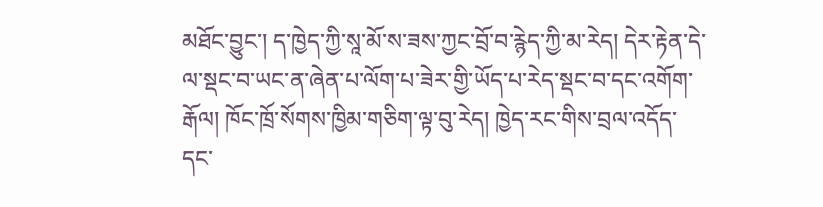མཐོང་བྱུང་། ད་ཁྱེད་ཀྱི་སཱ་མོ་ས་ཟས་ཀྱང་བྲོ་བ་རྙེད་ཀྱི་མ་རེད། དེར་རྟེན་དེ་ལ་སྡང་བ་ཡང་ན་ཞེན་པ་ལོག་པ་ཟེར་གྱི་ཡོད་པ་རེད་སྡང་བ་དང་འགོག་རྒོལ། ཁོང་ཁྲོ་སོགས་ཁྱིམ་གཅིག་ལྟ་བུ་རེད། ཁྱེད་རང་གིས་བྲལ་འདོད་དང་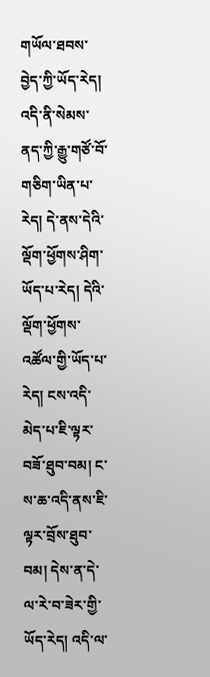གཡོལ་ཐབས་བྱེད་ཀྱི་ཡོད་རེད། འདི་ནི་སེམས་ནད་ཀྱི་རྒྱུ་གཙོ་བོ་གཅིག་ཡིན་པ་རེད། དེ་ནས་དེའི་ལྡོག་ཕྱོགས་ཤིག་ཡོད་པ་རེད། དེའི་ལྡོག་ཕྱོགས་འཚོལ་གྱི་ཡོད་པ་རེད། ངས་འདི་མེད་པ་ཇི་ལྟར་བཟོ་ཐུབ་བམ། ང་ས་ཆ་འདི་ནས་ཇི་ལྟར་བྲོས་ཐུབ་བམ། དེས་ན་དེ་ལ་རེ་བ་ཟེར་གྱི་ཡོད་རེད། འདི་ལ་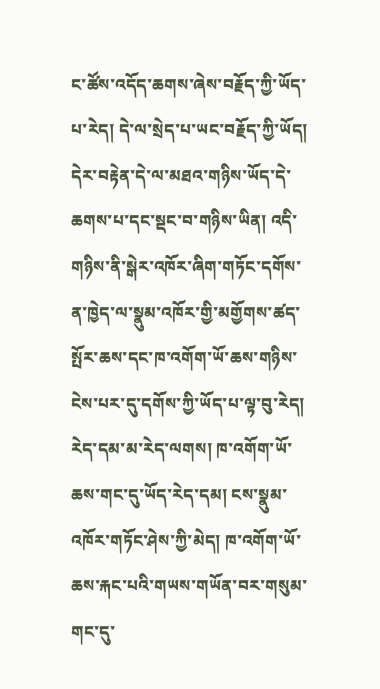ང་ཚོས་འདོད་ཆགས་ཞེས་བརྗོད་ཀྱི་ཡོད་པ་རེད། དེ་ལ་སྲེད་པ་ཡང་བརྗོད་ཀྱི་ཡོད། དེར་བརྟེན་དེ་ལ་མཐའ་གཉིས་ཡོད་དེ་ཆགས་པ་དང་སྡང་བ་གཉིས་ཡིན། འདི་གཉིས་ནི་སྒེར་འཁོར་ཞིག་གཏོང་དགོས་ན་ཁྱེད་ལ་སྣུམ་འཁོར་གྱི་མགྱོགས་ཚད་སྤོར་ཆས་དང་ཁ་འགོག་ཡོ་ཆས་གཉིས་ངེས་པར་དུ་དགོས་ཀྱི་ཡོད་པ་ལྟ་བུ་རེད། རེད་དམ་མ་རེད་ལགས། ཁ་འགོག་ཡོ་ཆས་གང་དུ་ཡོད་རེད་དམ། ངས་སྣུམ་འཁོར་གཏོང་ཤེས་ཀྱི་མེད། ཁ་འགོག་ཡོ་ཆས་རྐང་པའི་གཡས་གཡོན་བར་གསུམ་གང་དུ་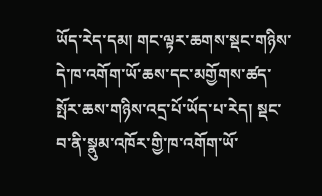ཡོད་རེད་དམ། གང་ལྟར་ཆགས་སྡང་གཉིས་དེ་ཁ་འགོག་ཡོ་ཆས་དང་མགྱོགས་ཚད་སྤོར་ཆས་གཉིས་འདྲ་པོ་ཡོད་པ་རེད། སྡང་བ་ནི་སྣུམ་འཁོར་གྱི་ཁ་འགོག་ཡོ་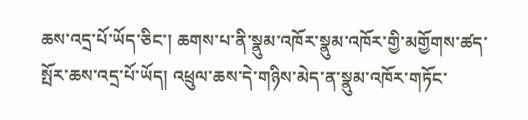ཆས་འདྲ་པོ་ཡོད་ཅིང་། ཆགས་པ་ནི་སྣུམ་འཁོར་སྣུམ་འཁོར་གྱི་མགྱོགས་ཚད་སྤོར་ཆས་འདྲ་པོ་ཡོད། འཕྲུལ་ཆས་དེ་གཉིས་མེད་ན་སྣུམ་འཁོར་གཏོང་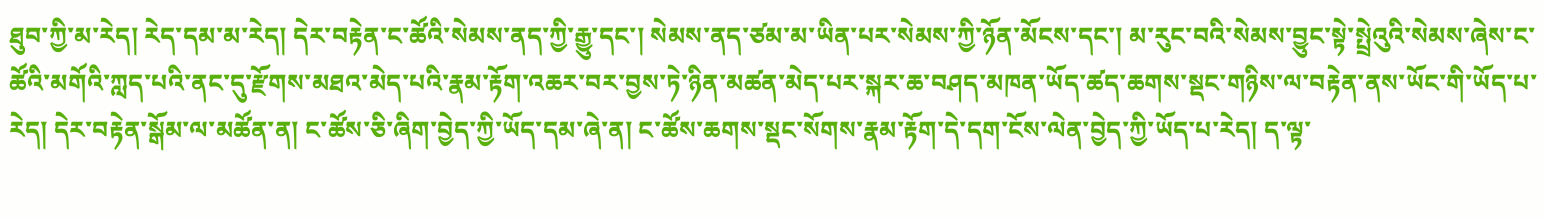ཐུབ་ཀྱི་མ་རེད། རེད་དམ་མ་རེད། དེར་བརྟེན་ང་ཚོའི་སེམས་ནད་ཀྱི་རྒྱུ་དང་། སེམས་ནད་ཙམ་མ་ཡིན་པར་སེམས་ཀྱི་ཉོན་མོངས་དང་། མ་རུང་བའི་སེམས་བྱུང་སྟེ་སྤྲེའུའི་སེམས་ཞེས་ང་ཚོའི་མགོའི་ཀླད་པའི་ནང་དུ་རྫོགས་མཐའ་མེད་པའི་རྣམ་རྟོག་འཆར་བར་བྱས་ཏེ་ཉིན་མཚན་མེད་པར་སྐར་ཆ་བཤད་མཁན་ཡོད་ཚད་ཆགས་སྡང་གཉིས་ལ་བརྟེན་ནས་ཡོང་གི་ཡོད་པ་རེད། དེར་བརྟེན་སྒོམ་ལ་མཚོན་ན། ང་ཚོས་ཅི་ཞིག་བྱེད་ཀྱི་ཡོད་དམ་ཞེ་ན། ང་ཚོས་ཆགས་སྡང་སོགས་རྣམ་རྟོག་དེ་དག་ངོས་ལེན་བྱེད་ཀྱི་ཡོད་པ་རེད། ད་ལྟ་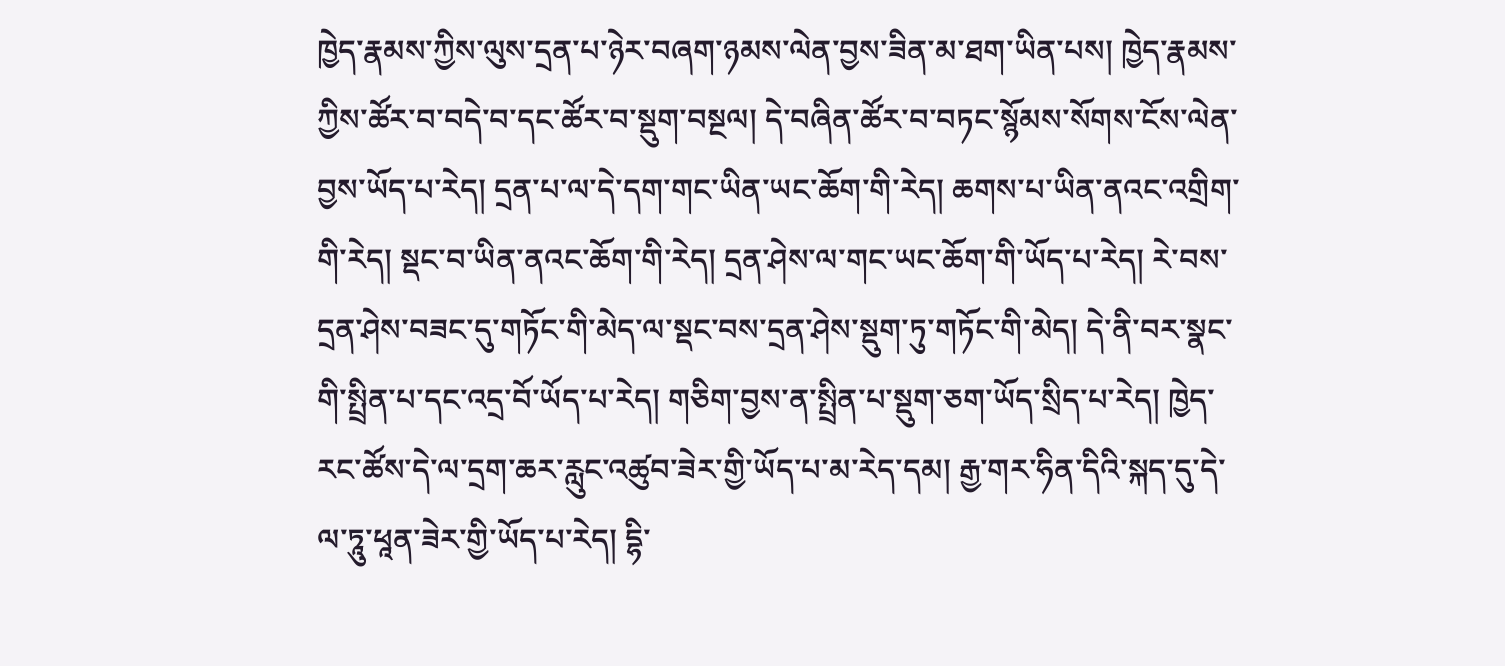ཁྱེད་རྣམས་ཀྱིས་ལུས་དྲན་པ་ཉེར་བཞག་ཉམས་ལེན་བྱས་ཟིན་མ་ཐག་ཡིན་པས། ཁྱེད་རྣམས་ཀྱིས་ཚོར་བ་བདེ་བ་དང་ཚོར་བ་སྡུག་བསྔལ། དེ་བཞིན་ཚོར་བ་བཏང་སྙོམས་སོགས་ངོས་ལེན་བྱས་ཡོད་པ་རེད། དྲན་པ་ལ་དེ་དག་གང་ཡིན་ཡང་ཆོག་གི་རེད། ཆགས་པ་ཡིན་ནའང་འགྲིག་གི་རེད། སྡང་བ་ཡིན་ནའང་ཆོག་གི་རེད། དྲན་ཤེས་ལ་གང་ཡང་ཆོག་གི་ཡོད་པ་རེད། རེ་བས་དྲན་ཤེས་བཟང་དུ་གཏོང་གི་མེད་ལ་སྡང་བས་དྲན་ཤེས་སྡུག་ཏུ་གཏོང་གི་མེད། དེ་ནི་བར་སྣང་གི་སྤྲིན་པ་དང་འདྲ་བོ་ཡོད་པ་རེད། གཅིག་བྱས་ན་སྤྲིན་པ་སྡུག་ཅག་ཡོད་སྲིད་པ་རེད། ཁྱེད་རང་ཚོས་དེ་ལ་དྲག་ཆར་རླུང་འཚུབ་ཟེར་གྱི་ཡོད་པ་མ་རེད་དམ། རྒྱ་གར་ཧིན་དིའི་སྐད་དུ་དེ་ལ་ཏཱུ་ཕཱན་ཟེར་གྱི་ཡོད་པ་རེད། དྷི་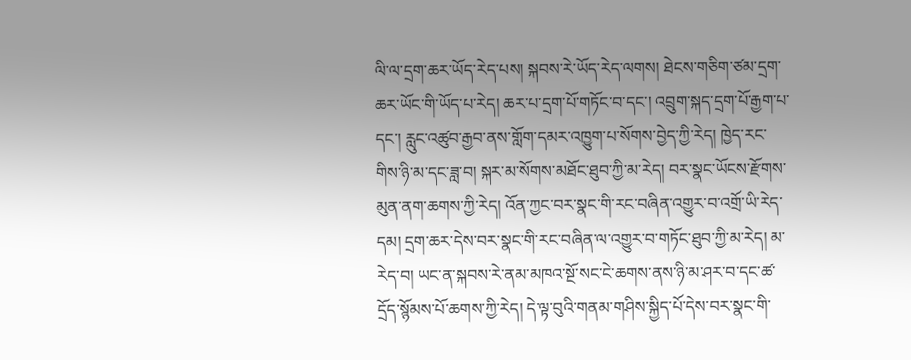ལི་ལ་དྲག་ཆར་ཡོད་རེད་པས། སྐབས་རེ་ཡོད་རེད་ལགས། ཐེངས་གཅིག་ཙམ་དྲག་ཆར་ཡོང་གི་ཡོད་པ་རེད། ཆར་པ་དྲག་པོ་གཏོང་བ་དང་། འབྲུག་སྐད་དྲག་པོ་རྒྱག་པ་དང་། རླུང་འཚུབ་རྒྱབ་ནས་གློག་དམར་འཁྱུག་པ་སོགས་བྱེད་ཀྱི་རེད། ཁྱེད་རང་གིས་ཉི་མ་དང་ཟླ་བ། སྐར་མ་སོགས་མཐོང་ཐུབ་ཀྱི་མ་རེད། བར་སྣང་ཡོངས་རྫོགས་མུན་ནག་ཆགས་ཀྱི་རེད། འོན་ཀྱང་བར་སྣང་གི་རང་བཞིན་འགྱུར་བ་འགྲོ་ཡི་རེད་དམ། དྲག་ཆར་དེས་བར་སྣང་གི་རང་བཞིན་ལ་འགྱུར་བ་གཏོང་ཐུབ་ཀྱི་མ་རེད། མ་རེད་བ། ཡང་ན་སྐབས་རེ་ནམ་མཁའ་སྔོ་སང་ངེ་ཆགས་ནས་ཉི་མ་ཤར་བ་དང་ཚ་དྲོད་སྙོམས་པོ་ཆགས་ཀྱི་རེད། དེ་ལྟ་བུའི་གནམ་གཤིས་སྐྱིད་པོ་དེས་བར་སྣང་གི་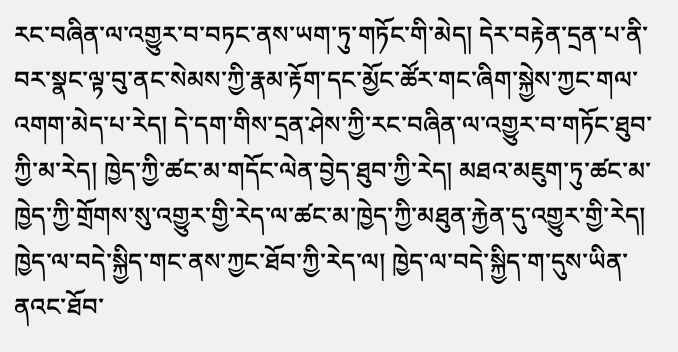རང་བཞིན་ལ་འགྱུར་བ་བཏང་ནས་ཡག་ཏུ་གཏོང་གི་མེད། དེར་བརྟེན་དྲན་པ་ནི་བར་སྣང་ལྟ་བུ་ནང་སེམས་ཀྱི་རྣམ་རྟོག་དང་མྱོང་ཚོར་གང་ཞིག་སྐྱེས་ཀྱང་གལ་འགག་མེད་པ་རེད། དེ་དག་གིས་དྲན་ཤེས་ཀྱི་རང་བཞིན་ལ་འགྱུར་བ་གཏོང་ཐུབ་ཀྱི་མ་རེད། ཁྱེད་ཀྱི་ཚང་མ་གདོང་ལེན་བྱེད་ཐུབ་ཀྱི་རེད། མཐའ་མཇུག་ཏུ་ཚང་མ་ཁྱེད་ཀྱི་གྲོགས་སུ་འགྱུར་གྱི་རེད་ལ་ཚང་མ་ཁྱེད་ཀྱི་མཐུན་རྐྱེན་དུ་འགྱུར་གྱི་རེད། ཁྱེད་ལ་བདེ་སྐྱིད་གང་ནས་ཀྱང་ཐོབ་ཀྱི་རེད་ལ། ཁྱེད་ལ་བདེ་སྐྱིད་ག་དུས་ཡིན་ནའང་ཐོབ་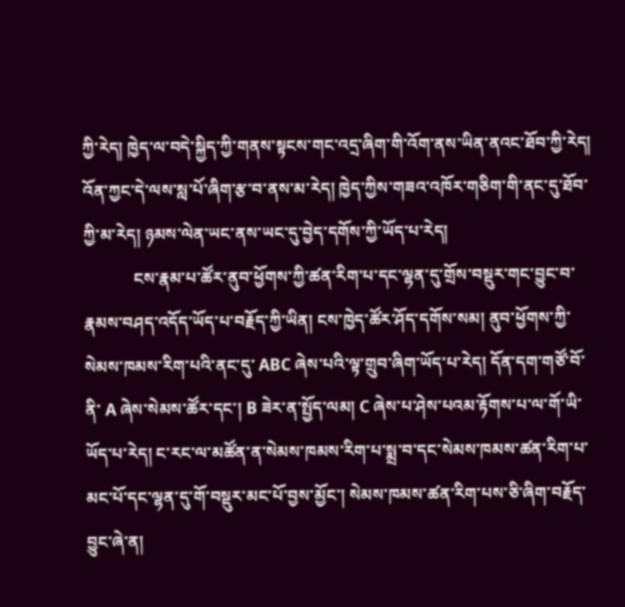ཀྱི་རེད། ཁྱེད་ལ་བདེ་སྐྱིད་ཀྱི་གནས་སྟངས་གང་འདྲ་ཞིག་གི་འོག་ནས་ཡིན་ནའང་ཐོབ་ཀྱི་རེད། འོན་ཀྱང་དེ་ལས་སླ་པོ་ཞིག་རྩ་བ་ནས་མ་རེད། ཁྱེད་ཀྱིས་གཟའ་འཁོར་གཅིག་གི་ནང་དུ་ཐོབ་ཀྱི་མ་རེད། ཉམས་ལེན་ཡང་ནས་ཡང་དུ་བྱེད་དགོས་ཀྱི་ཡོད་པ་རེད།
            ངས་རྣམ་པ་ཚོར་ནུབ་ཕྱོགས་ཀྱི་ཚན་རིག་པ་དང་ལྷན་དུ་གྲོས་བསྡུར་གང་བྱུང་བ་རྣམས་བཤད་འདོད་ཡོད་པ་བརྗོད་ཀྱི་ཡིན། ངས་ཁྱེད་ཚོར་ཤོད་དགོས་སམ། ནུབ་ཕྱོགས་ཀྱི་སེམས་ཁམས་རིག་པའི་ནང་དུ་ ABC ཞེས་པའི་ལྟ་གྲུབ་ཞིག་ཡོད་པ་རེད། དོན་དག་གཙོ་བོ་ནི་ A ཞེས་སེམས་ཚོར་དང་། B ཟེར་ན་སྤྱོད་ལམ། C ཞེས་པ་ཤེས་པའམ་རྟོགས་པ་ལ་གོ་ཡི་ཡོད་པ་རེད། ང་རང་ལ་མཚོན་ན་སེམས་ཁམས་རིག་པ་སྨྲ་བ་དང་སེམས་ཁམས་ཚན་རིག་པ་མང་པོ་དང་ལྷན་དུ་གོ་བསྡུར་མང་པོ་བྱས་མྱོང་། སེམས་ཁམས་ཚན་རིག་པས་ཅི་ཞིག་བརྗོད་བྱུང་ཞེ་ན།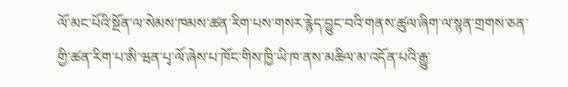ལོ་མང་པོའི་སྔོན་ལ་སེམས་ཁམས་ཚན་རིག་པས་གསར་རྙེད་བྱུང་བའི་གནས་ཚུལ་ཞིག་ལ་སྙན་གྲགས་ཅན་གྱི་ཚན་རིག་པ་ཨི་ཝན་པྭ་ལོ་ཞེས་པ་ཁོང་གིས་ཁྱི་ཡི་ཁ་ནས་མཆིལ་མ་འདོན་པའི་རྒྱུ་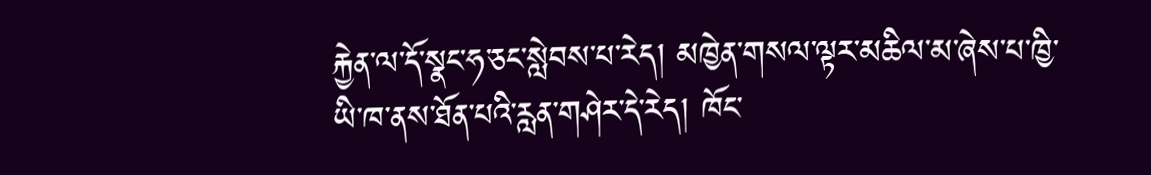རྐྱེན་ལ་དོ་སྣང་ཧ་ཅང་སླེབས་པ་རེད། མཁྱེན་གསལ་ལྟར་མཆིལ་མ་ཞེས་པ་ཁྱི་ཡི་ཁ་ནས་ཐོན་པའི་རླན་གཤེར་དེ་རེད། ཁོང་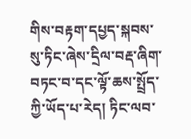གིས་བརྟག་དཔྱད་སྐབས་སུ་ཏིང་ཞེས་དྲིལ་བརྡ་ཞིག་བཏང་བ་དང་ལྟོ་ཆས་སྤྲོད་ཀྱི་ཡོད་པ་རེད། ཏིང་ལབ་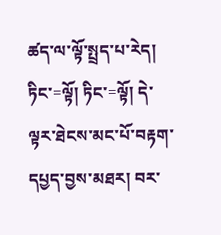ཚད་ལ་ལྟོ་སྤྲད་པ་རེད། ཏིང་=ལྟོ། ཏིང་=ལྟོ། དེ་ལྟར་ཐེངས་མང་པོ་བརྟག་དཔྱད་བྱས་མཐར། བར་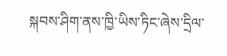སྐབས་ཤིག་ནས་ཁྱི་ཡིས་ཏིང་ཞེས་དྲིལ་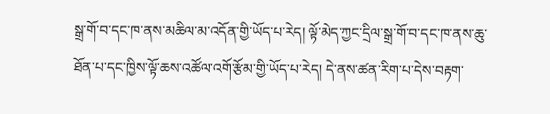སྒྲ་གོ་བ་དང་ཁ་ནས་མཆིལ་མ་འདོན་གྱི་ཡོད་པ་རེད། ལྟོ་མེད་ཀྱང་དྲིལ་སྒྲ་གོ་བ་དང་ཁ་ནས་ཆུ་ཐོན་པ་དང་ཁྱིས་ལྟོ་ཆས་འཚོལ་འགོ་རྩོམ་གྱི་ཡོད་པ་རེད། དེ་ནས་ཚན་རིག་པ་དེས་བརྟག་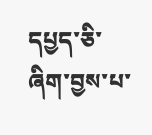དཔྱད་ཅི་ཞིག་བྱས་པ་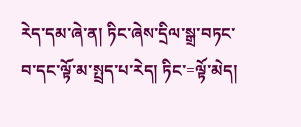རེད་དམ་ཞེ་ན། ཏིང་ཞེས་དྲིལ་སྒྲ་བཏང་བ་དང་ལྟོ་མ་སྤྲད་པ་རེད། ཏིང་=ལྟོ་མེད།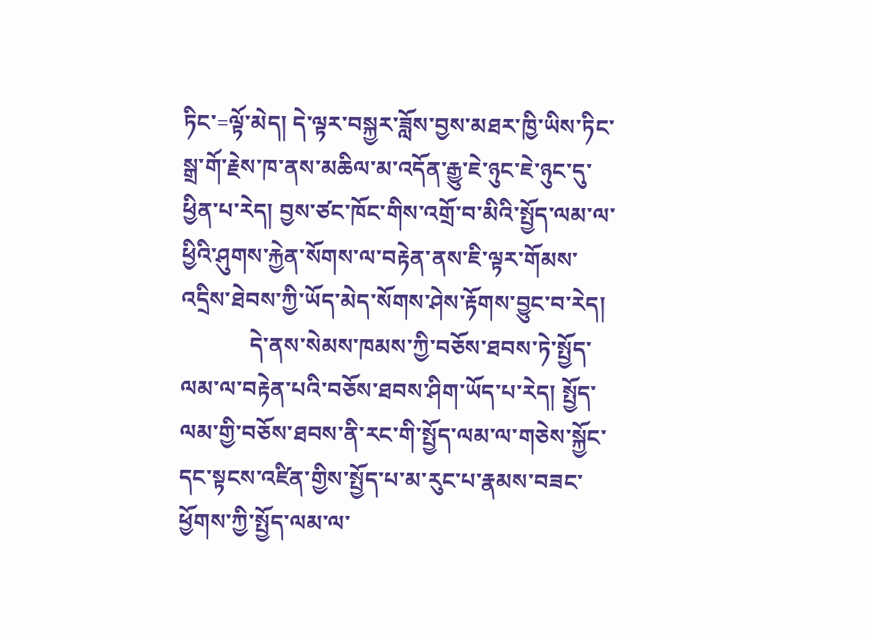ཏིང་=ལྟོ་མེད། དེ་ལྟར་བསྐྱར་ཟློས་བྱས་མཐར་ཁྱི་ཡིས་ཏིང་སྒྲ་གོ་རྗེས་ཁ་ནས་མཆིལ་མ་འདོན་རྒྱུ་ཇེ་ཉུང་ཇེ་ཉུང་དུ་ཕྱིན་པ་རེད། བྱས་ཙང་ཁོང་གིས་འགྲོ་བ་མིའི་སྤྱོད་ལམ་ལ་ཕྱིའི་ཤུགས་རྐྱེན་སོགས་ལ་བརྟེན་ནས་ཇི་ལྟར་གོམས་འདྲིས་ཐེབས་ཀྱི་ཡོད་མེད་སོགས་ཤེས་རྟོགས་བྱུང་བ་རེད།
            དེ་ནས་སེམས་ཁམས་ཀྱི་བཅོས་ཐབས་ཏེ་སྤྱོད་ལམ་ལ་བརྟེན་པའི་བཅོས་ཐབས་ཤིག་ཡོད་པ་རེད། སྤྱོད་ལམ་གྱི་བཅོས་ཐབས་ནི་རང་གི་སྤྱོད་ལམ་ལ་གཅེས་སྐྱོང་དང་སྟངས་འཛིན་གྱིས་སྤྱོད་པ་མ་རུང་པ་རྣམས་བཟང་ཕྱོགས་ཀྱི་སྤྱོད་ལམ་ལ་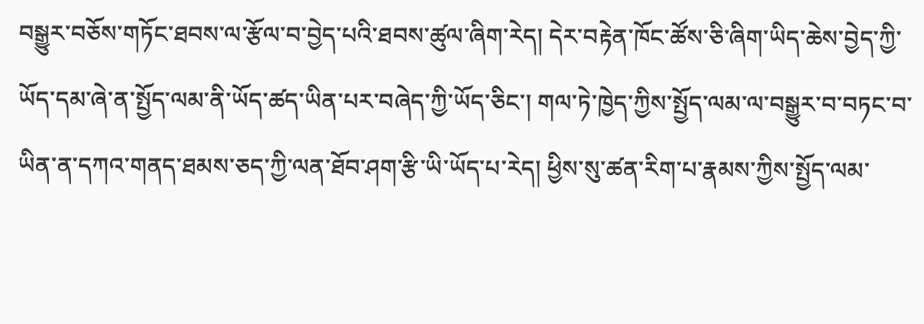བསྒྱུར་བཅོས་གཏོང་ཐབས་ལ་རྩོལ་བ་བྱེད་པའི་ཐབས་ཚུལ་ཞིག་རེད། དེར་བརྟེན་ཁོང་ཚོས་ཅི་ཞིག་ཡིད་ཆེས་བྱེད་ཀྱི་ཡོད་དམ་ཞེ་ན་སྤྱོད་ལམ་ནི་ཡོད་ཚད་ཡིན་པར་བཞེད་ཀྱི་ཡོད་ཅིང་། གལ་ཏེ་ཁྱེད་ཀྱིས་སྤྱོད་ལམ་ལ་བསྒྱུར་བ་བཏང་བ་ཡིན་ན་དཀའ་གནད་ཐམས་ཅད་ཀྱི་ལན་ཐོབ་ཤག་རྩི་ཡི་ཡོད་པ་རེད། ཕྱིས་སུ་ཚན་རིག་པ་རྣམས་ཀྱིས་སྤྱོད་ལམ་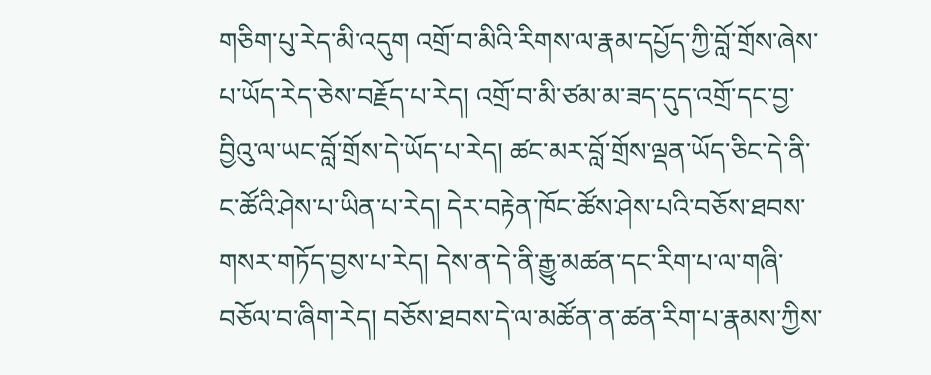གཅིག་པུ་རེད་མི་འདུག འགྲོ་བ་མིའི་རིགས་ལ་རྣམ་དཔྱོད་ཀྱི་བློ་གྲོས་ཞེས་པ་ཡོད་རེད་ཅེས་བརྗོད་པ་རེད། འགྲོ་བ་མི་ཙམ་མ་ཟད་དུད་འགྲོ་དང་བྱ་བྱིའུ་ལ་ཡང་བློ་གྲོས་དེ་ཡོད་པ་རེད། ཚང་མར་བློ་གྲོས་ལྡན་ཡོད་ཅིང་དེ་ནི་ང་ཚོའི་ཤེས་པ་ཡིན་པ་རེད། དེར་བརྟེན་ཁོང་ཚོས་ཤེས་པའི་བཅོས་ཐབས་གསར་གཏོད་བྱས་པ་རེད། དེས་ན་དེ་ནི་རྒྱུ་མཚན་དང་རིག་པ་ལ་གཞི་བཅོལ་བ་ཞིག་རེད། བཅོས་ཐབས་དེ་ལ་མཚོན་ན་ཚན་རིག་པ་རྣམས་ཀྱིས་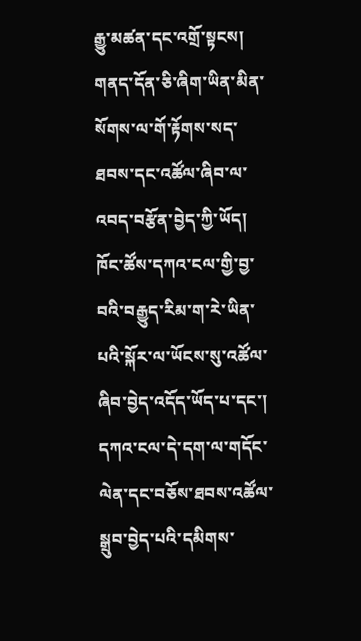རྒྱུ་མཚན་དང་འགྲོ་སྟངས། གནད་དོན་ཅི་ཞིག་ཡིན་མིན་སོགས་ལ་གོ་རྟོགས་སད་ཐབས་དང་འཚོལ་ཞིབ་ལ་འབད་བརྩོན་བྱེད་ཀྱི་ཡོད། ཁོང་ཚོས་དཀའ་ངལ་གྱི་བྱ་བའི་བརྒྱུད་རིམ་ག་རེ་ཡིན་པའི་སྐོར་ལ་ཡོངས་སུ་འཚོལ་ཞིབ་བྱེད་འདོད་ཡོད་པ་དང་། དཀའ་ངལ་དེ་དག་ལ་གདོང་ལེན་དང་བཅོས་ཐབས་འཚོལ་སྒྲུབ་བྱེད་པའི་དམིགས་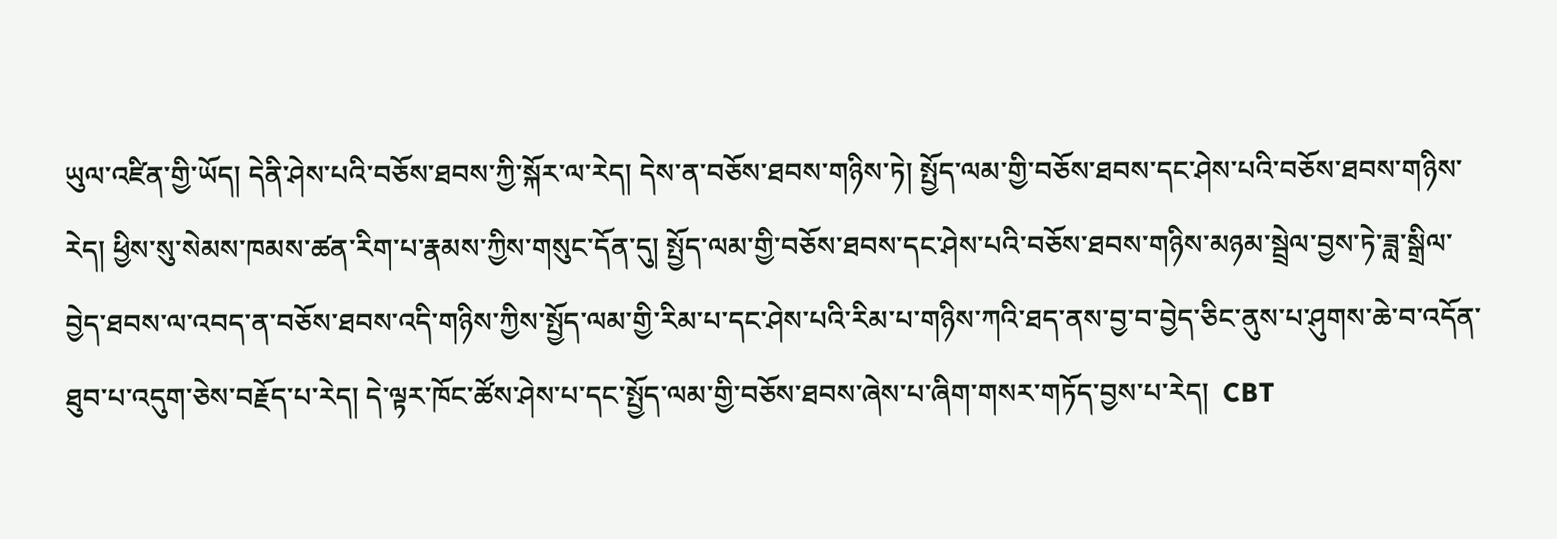ཡུལ་འཛིན་གྱི་ཡོད། དེནི་ཤེས་པའི་བཅོས་ཐབས་ཀྱི་སྐོར་ལ་རེད། དེས་ན་བཅོས་ཐབས་གཉིས་ཏེ། སྤྱོད་ལམ་གྱི་བཅོས་ཐབས་དང་ཤེས་པའི་བཅོས་ཐབས་གཉིས་རེད། ཕྱིས་སུ་སེམས་ཁམས་ཚན་རིག་པ་རྣམས་ཀྱིས་གསུང་དོན་དུ། སྤྱོད་ལམ་གྱི་བཅོས་ཐབས་དང་ཤེས་པའི་བཅོས་ཐབས་གཉིས་མཉམ་སྦྲེལ་བྱས་ཏེ་ཟླ་སྒྲིལ་བྱེད་ཐབས་ལ་འབད་ན་བཅོས་ཐབས་འདི་གཉིས་ཀྱིས་སྤྱོད་ལམ་གྱི་རིམ་པ་དང་ཤེས་པའི་རིམ་པ་གཉིས་ཀའི་ཐད་ནས་བྱ་བ་བྱེད་ཅིང་ནུས་པ་ཤུགས་ཆེ་བ་འདོན་ཐུབ་པ་འདུག་ཅེས་བརྗོད་པ་རེད། དེ་ལྟར་ཁོང་ཚོས་ཤེས་པ་དང་སྤྱོད་ལམ་གྱི་བཅོས་ཐབས་ཞེས་པ་ཞིག་གསར་གཏོད་བྱས་པ་རེད།  CBT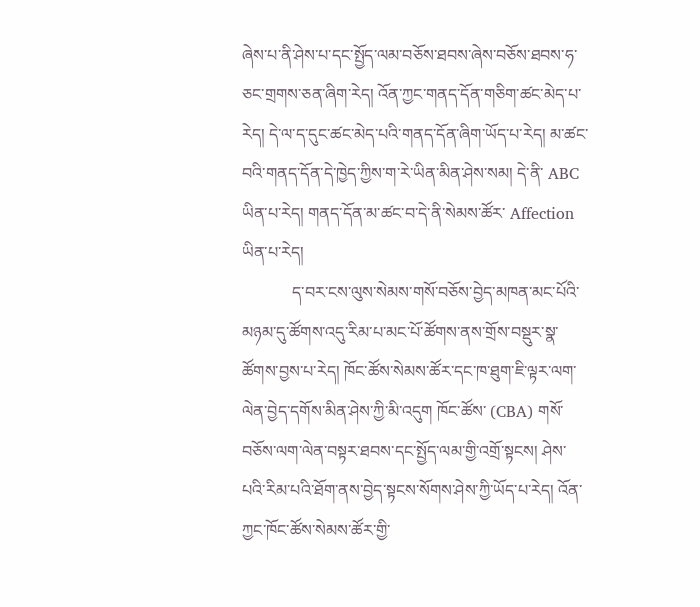ཞེས་པ་ནི་ཤེས་པ་དང་སྤྱོད་ལམ་བཅོས་ཐབས་ཞེས་བཅོས་ཐབས་ཧ་ཅང་གྲགས་ཅན་ཞིག་རེད། འོན་ཀྱང་གནད་དོན་གཅིག་ཚང་མེད་པ་རེད། དེ་ལ་ད་དུང་ཚང་མེད་པའི་གནད་དོན་ཞིག་ཡོད་པ་རེད། མ་ཚང་བའི་གནད་དོན་དེ་ཁྱེད་ཀྱིས་ག་རེ་ཡིན་མིན་ཤེས་སམ། དེ་ནི་ ABC ཡིན་པ་རེད། གནད་དོན་མ་ཚང་བ་དེ་ནི་སེམས་ཚོར་ Affection ཡིན་པ་རེད།
            ད་བར་ངས་ལུས་སེམས་གསོ་བཅོས་བྱེད་མཁན་མང་པོའི་མཉམ་དུ་ཚོགས་འདུ་རིམ་པ་མང་པོ་ཚོགས་ནས་གྲོས་བསྡུར་སྣ་ཚོགས་བྱས་པ་རེད། ཁོང་ཚོས་སེམས་ཚོར་དང་ཁ་ཐུག་ཇི་ལྟར་ལག་ལེན་བྱེད་དགོས་མིན་ཤེས་ཀྱི་མི་འདུག ཁོང་ཚོས་ (CBA) གསོ་བཅོས་ལག་ལེན་བསྟར་ཐབས་དང་སྤྱོད་ལམ་གྱི་འགྲོ་སྟངས། ཤེས་པའི་རིམ་པའི་ཐོག་ནས་བྱེད་སྟངས་སོགས་ཤེས་ཀྱི་ཡོད་པ་རེད། འོན་ཀྱང་ཁོང་ཚོས་སེམས་ཚོར་གྱི་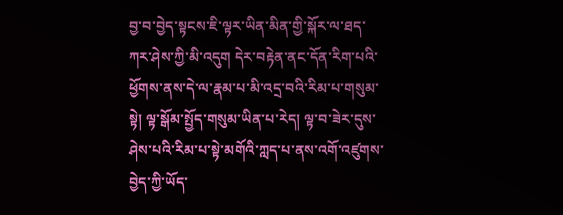བྱ་བ་བྱེད་སྟངས་ཇི་ལྟར་ཡིན་མིན་གྱི་སྐོར་ལ་ཐད་ཀར་ཤེས་ཀྱི་མི་འདུག དེར་བརྟེན་ནང་དོན་རིག་པའི་ཕྱོགས་ནས་དེ་ལ་རྣམ་པ་མི་འདྲ་བའི་རིམ་པ་གསུམ་སྟེ། ལྟ་སྒོམ་སྤྱོད་གསུམ་ཡིན་པ་རེད། ལྟ་བ་ཟེར་དུས་ཤེས་པའི་རིམ་པ་སྟེ་མགོའི་ཀླད་པ་ནས་འགོ་འཛུགས་བྱེད་ཀྱི་ཡོད་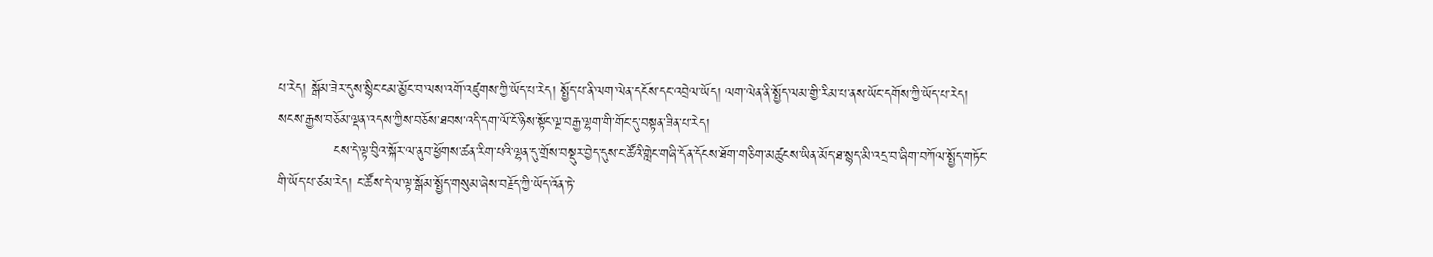པ་རེད། སྒོམ་ཟེར་དུས་སྙིང་ངམ་མྱོང་བ་ལས་འགོ་འཛུགས་ཀྱི་ཡོད་པ་རེད། སྤྱོད་པ་ནི་ལག་ལེན་དངོས་དང་འབྲེལ་ཡོད། ལག་ལེན་ནི་སྤྱོད་ལམ་གྱི་རིམ་པ་ནས་ཡོང་དགོས་ཀྱི་ཡོད་པ་རེད། སངས་རྒྱས་བཅོམ་ལྡན་འདས་ཀྱིས་བཅོས་ཐབས་འདི་དག་ལོ་ངོ་ཉིས་སྟོང་ལྔ་བརྒྱ་ལྷག་གི་གོང་དུ་བསྟན་ཟིན་པ་རེད།
            ངས་དེ་ལྟ་བིུའ་སྐོར་ལ་ནུབ་ཕྱོགས་ཚན་རིག་པའི་ལྷན་དུ་གྲོས་བསྡུར་བྱེད་དུས་ང་ཚོའི་གླེང་གཞི་དོན་དོངས་ཐོག་གཅིག་མཚུངས་ཡིན་མོད་ཐ་སྙད་མི་འདྲ་བ་ཞིག་བཀོལ་སྤྱོད་གཏོང་གི་ཡོད་པ་ཙམ་རེད། ང་ཚོས་དེ་ལ་ལྟ་སྒོམ་སྤྱོད་གསུམ་ཞེས་བརྗོད་ཀྱི་ཡོད་འོན་ཏེ་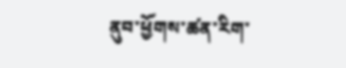ནུབ་ཕྱོགས་ཚན་རིག་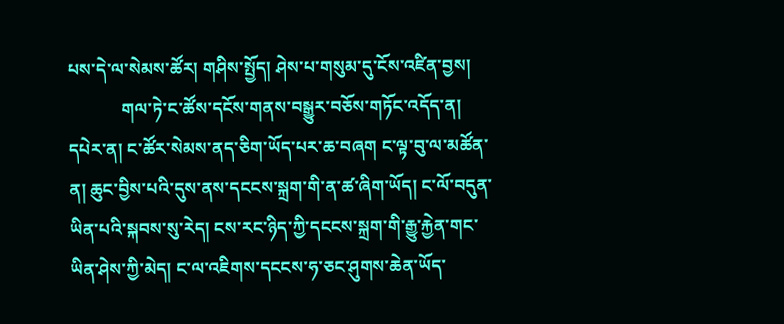པས་དེ་ལ་སེམས་ཚོར། གཤིས་སྤྱོད། ཤེས་པ་གསུམ་དུ་ངོས་འཛིན་བྱས།
            གལ་ཏེ་ང་ཚོས་དངོས་གནས་བསྒྱུར་བཅོས་གཏོང་འདོད་ན། དཔེར་ན། ང་ཚོར་སེམས་ནད་ཅིག་ཡོད་པར་ཆ་བཞག ང་ལྟ་བུ་ལ་མཚོན་ན། ཆུང་བྱིས་པའི་དུས་ནས་དངངས་སྐྲག་གི་ན་ཚ་ཞིག་ཡོད། ང་ལོ་བདུན་ཡིན་པའི་སྐབས་སུ་རེད། ངས་རང་ཉིད་ཀྱི་དངངས་སྐྲག་གི་རྒྱུ་རྐྱེན་གང་ཡིན་ཤེས་ཀྱི་མེད། ང་ལ་འཇིགས་དངངས་ཧ་ཅང་ཤུགས་ཆེན་ཡོད་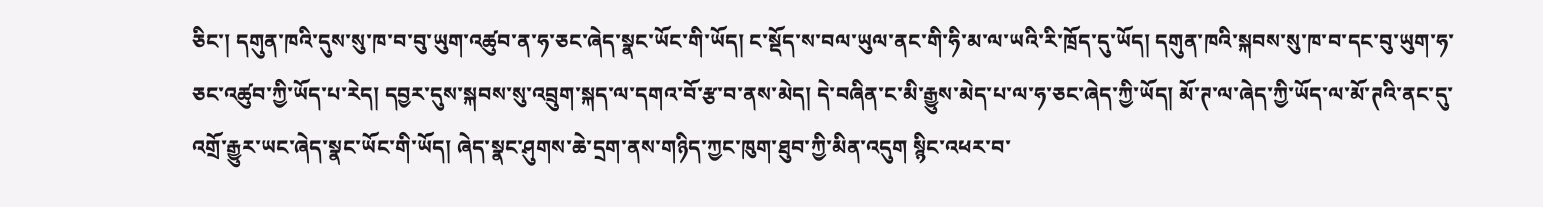ཅིང་། དགུན་ཁའི་དུས་སུ་ཁ་བ་བུ་ཡུག་འཚུབ་ན་ཧ་ཅང་ཞེད་སྣང་ཡོང་གི་ཡོད། ང་སྡོད་ས་བལ་ཡུལ་ནང་གི་ཧི་མ་ལ་ཡའི་རི་ཁྲོད་དུ་ཡོད། དགུན་ཁའི་སྐབས་སུ་ཁ་བ་དང་བུ་ཡུག་ཧ་ཅང་འཚུབ་ཀྱི་ཡོད་པ་རེད། དབྱར་དུས་སྐབས་སུ་འབྲུག་སྐད་ལ་དགའ་བོ་རྩ་བ་ནས་མེད། དེ་བཞིན་ང་མི་རྒྱུས་མེད་པ་ལ་ཧ་ཅང་ཞེད་ཀྱི་ཡོད། མོ་ཊ་ལ་ཞེད་ཀྱི་ཡོད་ལ་མོ་ཊའི་ནང་དུ་འགྲོ་རྒྱུར་ཡང་ཞེད་སྣང་ཡོང་གི་ཡོད། ཞེད་སྣང་ཤུགས་ཆེ་དྲག་ནས་གཉིད་ཀྱང་ཁུག་ཐུབ་ཀྱི་མིན་འདུག སྙིང་འཕར་བ་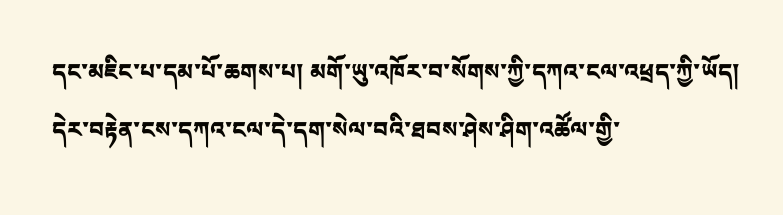དང་མཇིང་པ་དམ་པོ་ཆགས་པ། མགོ་ཡུ་འཁོར་བ་སོགས་ཀྱི་དཀའ་ངལ་འཕྲད་ཀྱི་ཡོད། དེར་བརྟེན་ངས་དཀའ་ངལ་དེ་དག་སེལ་བའི་ཐབས་ཤེས་ཤིག་འཚོལ་གྱི་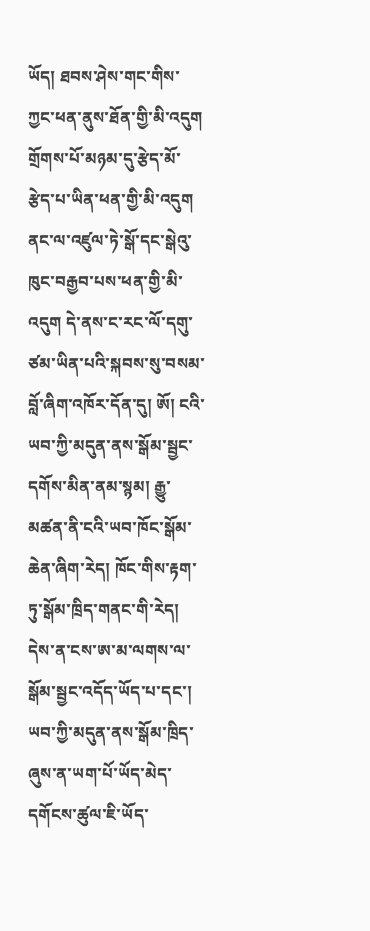ཡོད། ཐབས་ཤེས་གང་གིས་ཀྱང་ཕན་ནུས་ཐོན་གྱི་མི་འདུག གྲོགས་པོ་མཉམ་དུ་རྩེད་མོ་རྩེད་པ་ཡིན་ཕན་གྱི་མི་འདུག ནང་ལ་འཛུལ་ཏེ་སྒོ་དང་སྒེའུ་ཁུང་བརྒྱབ་པས་ཕན་གྱི་མི་འདུག དེ་ནས་ང་རང་ལོ་དགུ་ཙམ་ཡིན་པའི་སྐབས་སུ་བསམ་བློ་ཞིག་འཁོར་དོན་དུ། ཨོ། ངའི་ཡབ་ཀྱི་མདུན་ནས་སྒོམ་སྦྱང་དགོས་མིན་ནམ་སྙམ། རྒྱུ་མཚན་ནི་ངའི་ཡབ་ཁོང་སྒོམ་ཆེན་ཞིག་རེད། ཁོང་གིས་རྟག་ཏུ་སྒོམ་ཁྲིད་གནང་གི་རེད། དེས་ན་ངས་ཨ་མ་ལགས་ལ་སྒོམ་སྦྱང་འདོད་ཡོད་པ་དང་། ཡབ་ཀྱི་མདུན་ནས་སྒོམ་ཁྲིད་ཞུས་ན་ཡག་པོ་ཡོད་མེད་དགོངས་ཚུལ་ཇི་ཡོད་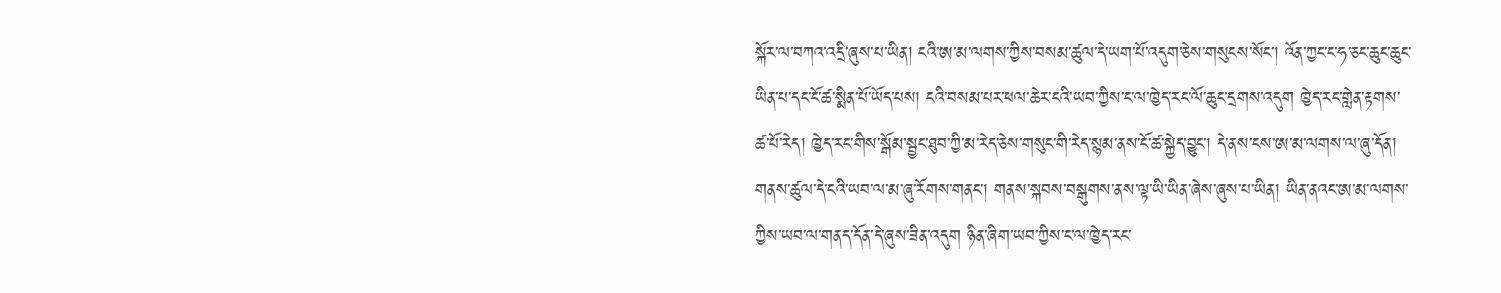སྐོར་ལ་བཀའ་འདྲི་ཞུས་པ་ཡིན། ངའི་ཨ་མ་ལགས་ཀྱིས་བསམ་ཚུལ་དེ་ཡག་པོ་འདུག་ཅེས་གསུངས་སོང་། འོན་ཀྱང་ང་ཧ་ཅང་ཆུང་ཆུང་ཡིན་པ་དང་ངོ་ཚ་སྨིན་པོ་ཡོད་པས། ངའི་བསམ་པར་ཕལ་ཆེར་ངའི་ཡབ་ཀྱིས་ང་ལ་ཁྱེད་རང་ལོ་ཆུང་དྲགས་འདུག ཁྱེད་རང་གླེན་རྟགས་ཚ་པོ་རེད། ཁྱེད་རང་གིས་སྒོམ་སྦྱང་ཐུབ་ཀྱི་མ་རེད་ཅེས་གསུང་གི་རེད་སྙམ་ནས་ངོ་ཚ་སྐྱེད་བྱུང་། དེ་ནས་ངས་ཨ་མ་ལགས་ལ་ཞུ་དོན། གནས་ཚུལ་དེ་ངའི་ཡབ་ལ་མ་ཞུ་རོགས་གནང་། གནས་སྐབས་བསྒུགས་ནས་ལྟ་ཡི་ཡིན་ཞེས་ཞུས་པ་ཡིན། ཡིན་ནའང་ཨ་མ་ལགས་ཀྱིས་ཡབ་ལ་གནད་དོན་དེ་ཞུས་ཟིན་འདུག ཉིན་ཞིག་ཡབ་ཀྱིས་ང་ལ་ཁྱེད་རང་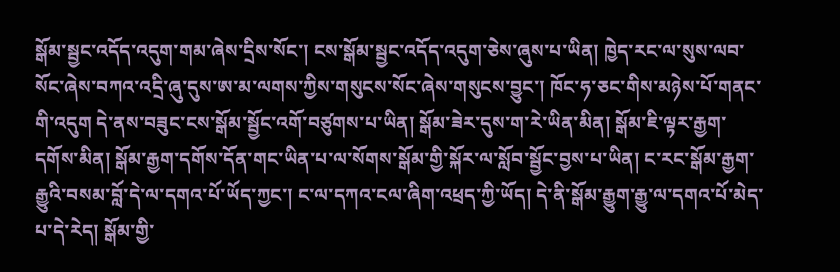སྒོམ་སྦྱང་འདོད་འདུག་གམ་ཞེས་དྲིས་སོང་། ངས་སྒོམ་སྦྱང་འདོད་འདུག་ཅེས་ཞུས་པ་ཡིན། ཁྱེད་རང་ལ་སུས་ལབ་སོང་ཞེས་བཀའ་འདྲི་ཞུ་དུས་ཨ་མ་ལགས་ཀྱིས་གསུངས་སོང་ཞེས་གསུངས་བྱུང་། ཁོང་ཧ་ཅང་གིས་མཉེས་པོ་གནང་གི་འདུག དེ་ནས་བཟུང་ངས་སྒོམ་སྦྱོང་འགོ་བཙུགས་པ་ཡིན། སྒོམ་ཟེར་དུས་ག་རེ་ཡིན་མིན། སྒོམ་ཇི་ལྟར་རྒྱག་དགོས་མིན། སྒོམ་རྒྱག་དགོས་དོན་གང་ཡིན་པ་ལ་སོགས་སྒོམ་གྱི་སྐོར་ལ་སློབ་སྦྱོང་བྱས་པ་ཡིན། ང་རང་སྒོམ་རྒྱག་རྒྱུའི་བསམ་བློ་དེ་ལ་དགའ་པོ་ཡོད་ཀྱང་། ང་ལ་དཀའ་ངལ་ཞིག་འཕྲད་ཀྱི་ཡོད། དེ་ནི་སྒོམ་རྒྱུག་རྒྱུ་ལ་དགའ་པོ་མེད་པ་དེ་རེད། སྒོམ་གྱི་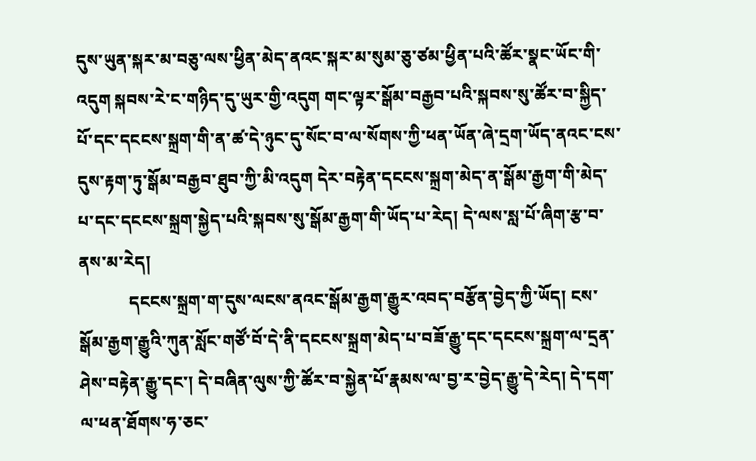དུས་ཡུན་སྐར་མ་བཅུ་ལས་ཕྱིན་མེད་ནའང་སྐར་མ་སུམ་ཅུ་ཙམ་ཕྱིན་པའི་ཚོར་སྣང་ཡོང་གི་འདུག སྐབས་རེ་ང་གཉིད་དུ་ཡུར་གྱི་འདུག གང་ལྟར་སྒོམ་བརྒྱབ་པའི་སྐབས་སུ་ཚོར་བ་སྐྱིད་པོ་དང་དངངས་སྐྲག་གི་ན་ཚ་དེ་ཉུང་དུ་སོང་བ་ལ་སོགས་ཀྱི་ཕན་ཡོན་ཞེ་དྲག་ཡོད་ནའང་ངས་དུས་རྟག་ཏུ་སྒོམ་བརྒྱབ་ཐུབ་ཀྱི་མི་འདུག དེར་བརྟེན་དངངས་སྐྲག་མེད་ན་སྒོམ་རྒྱག་གི་མེད་པ་དང་དངངས་སྐྲག་སྐྱེད་པའི་སྐབས་སུ་སྒོམ་རྒྱག་གི་ཡོད་པ་རེད། དེ་ལས་སླ་པོ་ཞིག་རྩ་བ་ནས་མ་རེད།
            དངངས་སྐྲག་ག་དུས་ལངས་ནའང་སྒོམ་རྒྱག་རྒྱུར་འབད་བརྩོན་བྱེད་ཀྱི་ཡོད། ངས་སྒོམ་རྒྱག་རྒྱུའི་ཀུན་སློང་གཙོ་བོ་དེ་ནི་དངངས་སྐྲག་མེད་པ་བཟོ་རྒྱུ་དང་དངངས་སྐྲག་ལ་དྲན་ཤེས་བརྟེན་རྒྱུ་དང་། དེ་བཞིན་ལུས་ཀྱི་ཚོར་བ་སྐྱེན་པོ་རྣམས་ལ་བྱ་ར་བྱེད་རྒྱུ་དེ་རེད། དེ་དག་ལ་ཕན་ཐོགས་ཧ་ཅང་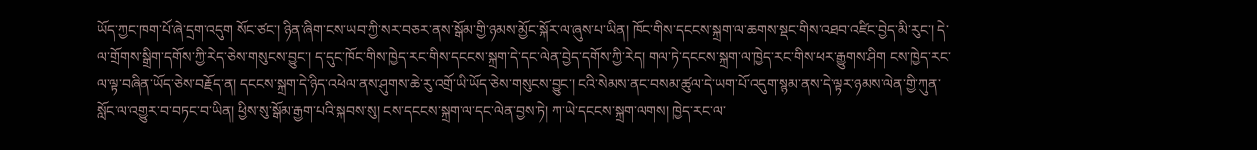ཡོད་ཀྱང་ཁག་པོ་ཞེ་དྲག་འདུག སོང་ཙང་། ཉིན་ཞིག་ངས་ཡབ་ཀྱི་སར་བཅར་ནས་སྒོམ་གྱི་ཉམས་མྱོང་སྐོར་ལ་ཞུས་པ་ཡིན། ཁོང་གིས་དངངས་སྐྲག་ལ་ཆགས་སྡང་གིས་འཐབ་འཛིང་བྱེད་མི་རུང་། དེ་ལ་གྲོགས་སྒྲིག་དགོས་ཀྱི་རེད་ཅེས་གསུངས་བྱུང་། ད་དུང་ཁོང་གིས་ཁྱེད་རང་གིས་དངངས་སྐྲག་དེ་དང་ལེན་བྱེད་དགོས་ཀྱི་རེད། གལ་ཏེ་དངངས་སྐྲག་ལ་ཁྱེད་རང་གིས་ཕར་རྒྱུགས་ཤིག ངས་ཁྱེད་རང་ལ་ལྟ་བཞིན་ཡོད་ཅེས་བརྗོད་ན། དངངས་སྐྲག་དེ་ཉིད་འཕེལ་ནས་ཤུགས་ཆེ་རུ་འགྲོ་ཡི་ཡོད་ཅེས་གསུངས་བྱུང་། ངའི་སེམས་ནང་བསམ་ཚུལ་དེ་ཡག་པོ་འདུག་སྙམ་ནས་དེ་ལྟར་ཉམས་ལེན་གྱི་ཀུན་སློང་ལ་འགྱུར་བ་བཏང་བ་ཡིན། ཕྱིས་སུ་སྒོམ་རྒྱག་པའི་སྐབས་སུ། ངས་དངངས་སྐྲག་ལ་དང་ལེན་བྱས་ཏེ། ཀ་ཡེ་དངངས་སྐྲག་ལགས། ཁྱེད་རང་ལ་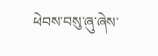ཕེབས་བསུ་ཞུ་ཞེས་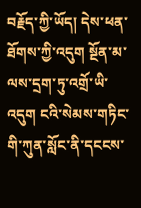བརྗོད་ཀྱི་ཡོད། དེས་ཕན་ཐོགས་ཀྱི་འདུག སྔོན་མ་ལས་དྲག་ཏུ་འགྲོ་ཡི་འདུག ངའི་སེམས་གཏིང་གི་ཀུན་སློང་ནི་དངངས་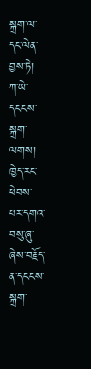སྐྲག་ལ་དང་ལེན་བྱས་ཏེ། ཀ་ཡེ་དངངས་སྐྲག་ལགས། ཁྱེད་རང་ཕེབས་པར་དགའ་བསུ་ཞུ་ཞེས་བརྗོད་ན་དངངས་སྐྲག་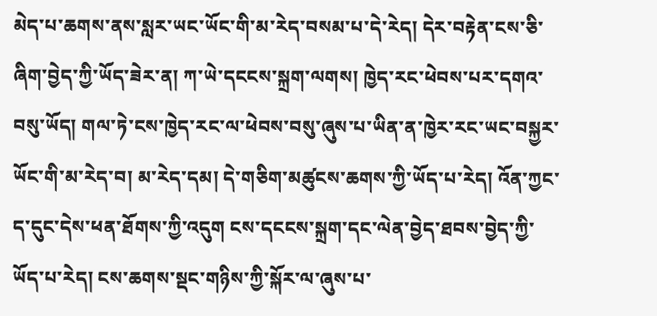མེད་པ་ཆགས་ནས་སླར་ཡང་ཡོང་གི་མ་རེད་བསམ་པ་དེ་རེད། དེར་བརྟེན་ངས་ཅི་ཞིག་བྱེད་ཀྱི་ཡོད་ཟེར་ན། ཀ་ཡེ་དངངས་སྐྲག་ལགས། ཁྱེད་རང་ཕེབས་པར་དགའ་བསུ་ཡོད། གལ་ཏེ་ངས་ཁྱེད་རང་ལ་ཕེབས་བསུ་ཞུས་པ་ཡིན་ན་ཁྱེར་རང་ཡང་བསྐྱར་ཡོང་གི་མ་རེད་བ། མ་རེད་དམ། དེ་གཅིག་མཚུངས་ཆགས་ཀྱི་ཡོད་པ་རེད། འོན་ཀྱང་ད་དུང་དེས་ཕན་ཐོགས་ཀྱི་འདུག ངས་དངངས་སྐྲག་དང་ལེན་བྱེད་ཐབས་བྱེད་ཀྱི་ཡོད་པ་རེད། ངས་ཆགས་སྡང་གཉིས་ཀྱི་སྐོར་ལ་ཞུས་པ་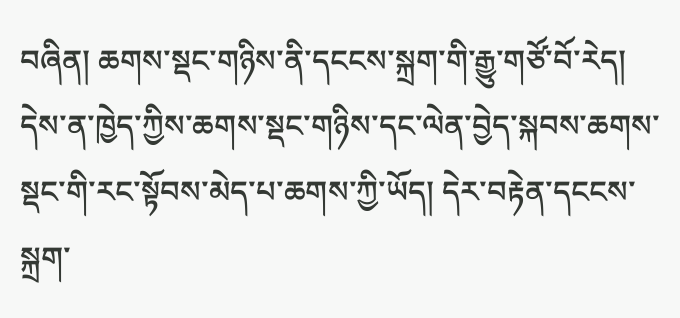བཞིན། ཆགས་སྡང་གཉིས་ནི་དངངས་སྐྲག་གི་རྒྱུ་གཙོ་བོ་རེད། དེས་ན་ཁྱེད་ཀྱིས་ཆགས་སྡང་གཉིས་དང་ལེན་བྱེད་སྐབས་ཆགས་སྡང་གི་རང་སྟོབས་མེད་པ་ཆགས་ཀྱི་ཡོད། དེར་བརྟེན་དངངས་སྐྲག་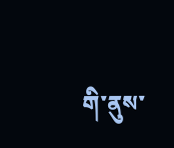གི་ནུས་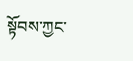སྟོབས་ཀྱང་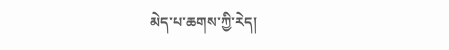མེད་པ་ཆགས་ཀྱི་རེད།